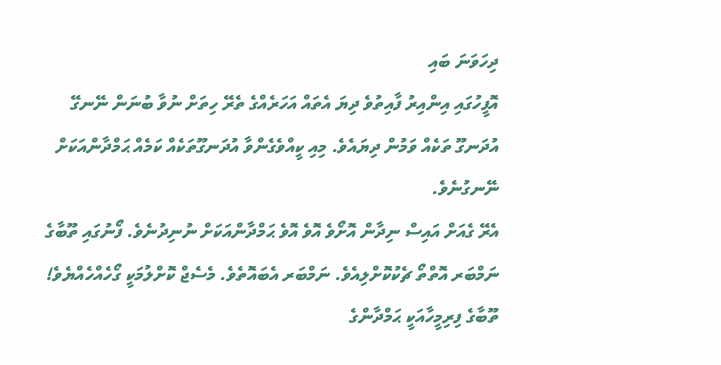ދިހަވަނަ ބައި
އޮފީހުގައި އިންއިރު ފާއިތުވެ ދިޔަ އެތައް އަހަރެއްގެ ތެރޭ ހިތަށް ނުވާ ބުނަން ނޭނގޭ އުދަނގޫ ތަކެއް ވަމުން ދިޔައެވެ. މިއި ކީއްވެގެންވާ އުދަނގޫތަކެއް ކަމެއް ޙަމްދާންއަކަށް ނޭނގުނެވެ.
އެރޭ ގެއަށް އައިސް ނިދާން އޮށޯވެ އޮވެ އޮވެ ޙަމްދާންއަކަށް ނުނިދުނެވެ. ފޯނުގައި ތޫބާގެ ނަމްބަރ އޮތްތޯ ޗެކުކޮށްލިއެވެ. ނަމްބަރ އެބައޮތެވެ. މެސެޖް ކޮށްލުމަކީ ގޯހެއްހެއްޔެވެ!
ތޫބާގެ ފިރިމީހާއަކީ ޙަމްދާންގެ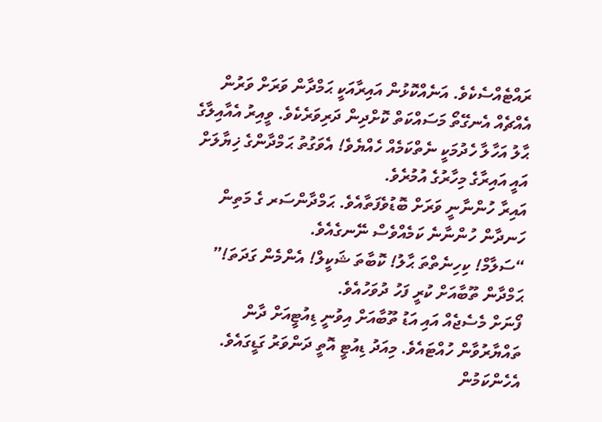ރައްޓެއްސެކެވެ. އަނެއްކޮޅުން އައިރާއަކީ ޙަމްދާން ވަރަށް ވަރުން އެއްޗެއް އެނގޭތޯ މަސައްކަތް ކޮށްދިން ދަރިވަރެކެވެ. ވީއިރު އެއާއިލާގެ ޙާލު އަހާލާ ހެދުމަކީ ނެތްކަމެއް ހެއްޔެވެ! އެވަގުތު ޙަމްދާންގެ ޚިޔާލަށް އައީ އައިރާގެ މިހާރުގެ އުމުރެވެ.
އައިރާ ހުންނާނީ ވަރަށް ބޮޑުވެފަތާއެވެ. ޙަމްދާންސަރ ގެ މަތިން ހަނދާން ހުންނާނެ ކަމެއްވެސް ނޭނގެއެވެ.
“ސަލާމް! ކިހިނެތްތަ ޙާލު! ކޮބާތަ ޝަކީލް! އެންމެން ގަދަތަ!”
ޙަމްދާން ތޫބާއަށް ކުރީ ފަހު ދުވަހުއެވެ.
ފޯނަށް މެސެޖެއް އައި އަޑު ތޫބާއަށް އިވުނީ ޑިއުޓީއަށް ދާން ތައްޔާރުވާން ހުއްޓައެވެ. މިއަދު ޑިއުޓީ އޮތީ ދަންވަރު ގަޑީގައެވެ. އެހެންކަމުން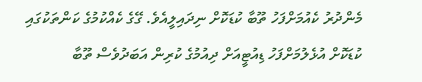މެންދުރު ކެއުމަށްފަހު ތޫބާ ކުޑަކޮށް ނިދައިލީއެވެ. ގޭގެ ކެއްކުމުގެ ކަންތަކުގައި ކުޑަކޮށް އުޅެލުމަށްފަހު ޑިއުޓީއަށް ދިއުމުގެ ކުރިން އަބަދުވެސް ތޫބާ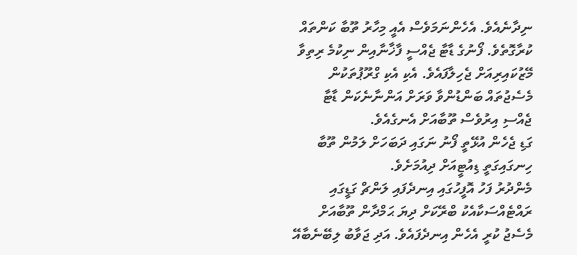ނިދާނެއެވެ. އެހެންނަމަވެސް އެއީ މިހާރު ތޫބާ ކަންތައް ކުރާގޮތެވެ. ފޯނުގެ ޑާޓާ ޖެއްސީ ފާޚާނާއިން ނިކުމެ ރިތިވާ މޭޒުކައިރިއަށް ޖެހިލާފައެވެ. އެކި އެކި ގްރޫޕުތަކުން މެސެޖުތައް ބަންޑުންވާ ވަރަށް އަންނާނެކަން ޑާޓާ ޖެއްސި އިރުވެސް ތޫބާއަށް އެނގެއެވެ.
ގަޑި ޖެހެން އުޅޭތީ ފޯނު ނަގައި ދަބަހަށް ލަމުން ތޫބާ ހިނގައިގަތީ ޑިއުޓީއަށް ދިއުމަށެވެ.
މެންދުރު ފަހު އޮފީހުގައި އިނދެފައި ލަންޗް ގަޑީގައި ރައްޓެއްސަކާއެކު ބްރޭކަށް ދިޔަ ޙަމްދާން ތޫބާއަށް މެސެޖު ކުރީ އެހެން އިނދެފައެވެ. އަދި ޖަވާބު ލިބޭނެބާއޭ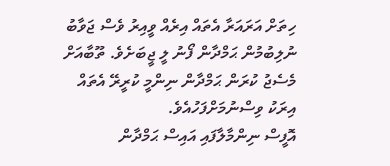ހިތަށް އަރައަރާ އެތައް އިރެއް ވީއިރު ވެސް ޖަވާބު ނުލިބުމުން ޙަމްދާން ފޯނު ލީ ޖީބަށެވެ. ތޫބާއަށް މެސެޖު ކުރަން ޙަމްދާން ނިންމީ ކުރީރޭ އެތައް އިރަކު ވިސްނުމަށްފަހުއެވެ.
އޮފީސް ނިންމާލާފައި އައިސް ޙަމްދާން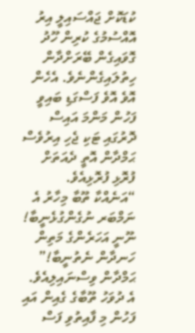ކުޑަކޮށް ޖައްސައިލީ އިރު އޮއްސުމުގެ ކުރިން ހޫދު ގޮވައިގެން ބޭރަށްދާން ހިތުލައިގެންނެވެ. އެހެން އޮވެ އޮވެ ފަސްގަޑި ބައިވީ ފަހުން މަންމަ އައިސް ދޮރުގައި ޓަކި ޖެހި އިރުވެސް ޙަމްދާން އޮތީ ދެއަތަށް ފުރޮޅި ފުރޮޅިއެވެ.
“އަނެއްކާ ތޫބާ މިހާރު އެ ނަމްބަރ ނުގެންގުޅެނީބާ! ނޫނީ އަހަރެންގެ މަތިން ހަނދާން ނެތުނީބާ!”
ޙަމްދާން ވިސްނައިލިއެވެ. އެ ދުވަހު ތޫބާގެ ގެއިން އައި ފަހުން މި ފާއިތުވި ފަސް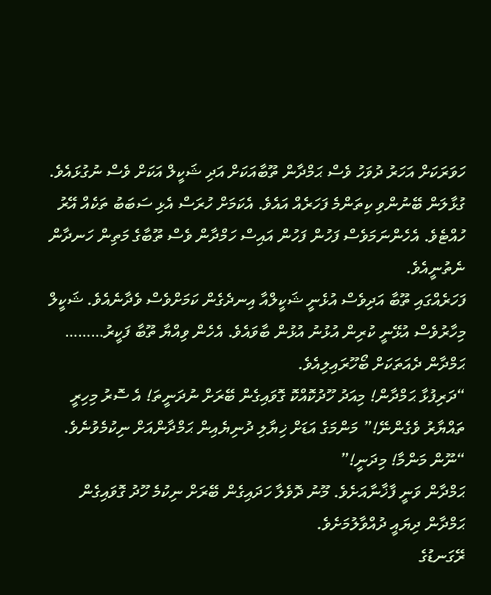ހަވަރަކަށް އަހަރު ދުވަހު ވެސް ޙަމްދާން ތޫބާއަކަށް އަދި ޝަކީލް އަކަށް ވެސް ނުގުޅައެވެ. ގުޅާލަން ބޭނުންވި ކިތަންމެ ފަހަރެއް އައެވެ. އެކަމަށް ހުރަސް އެޅި ސަބަބު ތަކެއް އޭރު ހުއްޓެވެ. އެހެންނަމަވެސް ފަހުން ފަހުން އައިސް ހަމްދާން ވެސް ތޫބާގެ މަތިން ހަނދާން ނެތުނީއެވެ.
ފަހަރެއްގައި ތޫބާ އަދިވެސް އުޅެނީ ޝަކީލްއާ އިނދެގެން ކަމަށްވެސް ވެދާނެއެވެ. ޝަކީލް މިހާރުވެސް އުޅޭނީ ކުރިން އުޅުނު އުޅުން ބާވައެވެ. އެހެން ވިއްޔާ ތޫބާ ފަކީރު……… ޙަމްދާން ދެއަތަކަށް ބޯހޫރައިލިއެވެ.
“ދަރިފުޅާ ޙަމްދާން! މިއަދު ހޫދުކޮއްކޮ ގޮވައިގެން ބޭރަށް ނުދަނީތަ! އެ ސޮރު މިހިރީ ތައްޔާރު ވެގެންނޭ!” މަންމަގެ އަޑަށް ޚިޔާލި ދުނިޔެއިން ޙަމްދާންއަށް ނިކުމެވުނެވެ.
“ނޫން މަންމާ! މިދަނީ!”
ޙަމްދާން ވަނީ ފާޚާނާއަށެވެ. މޫނު ދޮވެލާ ހަދައިގެން ބޭރަށް ނިކުމެ ހޫދު ގޮވައިގެން ޙަމްދާން ދިޔައީ ދުއްވާލުމަށެވެ.
ރޭގަނޑުގެ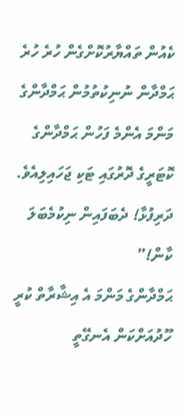ކެއުން ތައްޔާރުކޮށްގެން ހުރެ ހުރެ ޙަމްދާން ނުނިކުތުމުން ޙަމްދާންގެ މަންމަ އެންމެ ފަހުން ޙަމްދާންގެ ކޮޓަރީގެ ދޮރުގައި ޓަކި ޖަހައިލިއެވެ.
ދަރިފުޅާ! ދެބަފައިން ނިކުމެބަލަ ކާން!”
ޙަމްދާންގެ މަންމަ އެ އިޝާރާތް ކުރީ ހޫދުއަށްކަން އެނގޭތީ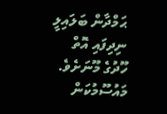ޙަމްދާން ބަލައިލީ ނިދިފައި އޮތް ހޫދުގެ މޫނަށެވެ. މައުސޫމުކަން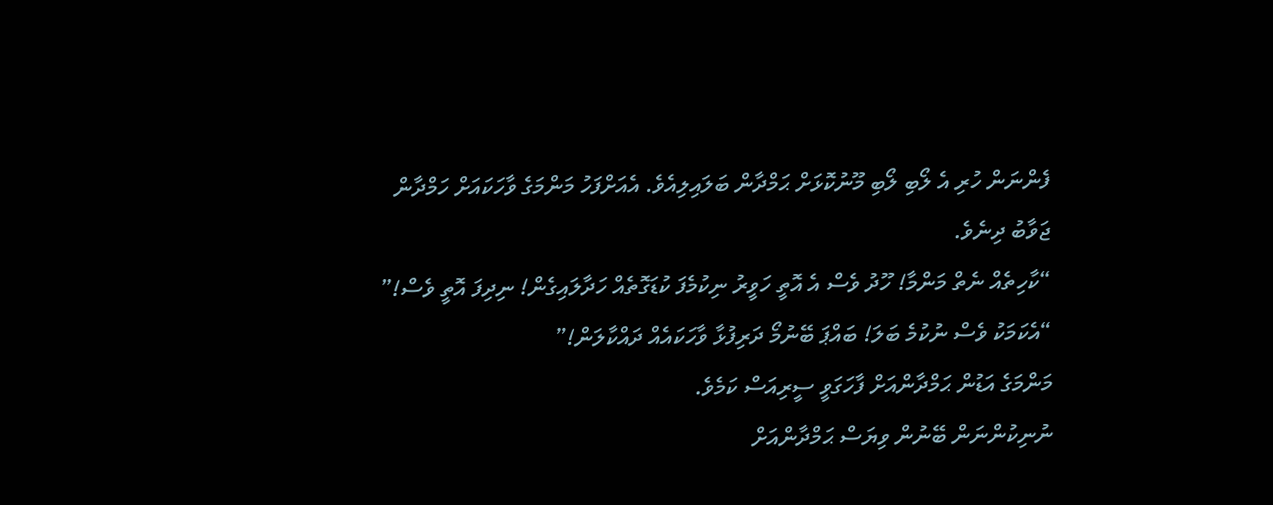ފެންނަން ހުރި އެ ލޯބި ލޯބި މޫނުކޮޅަށް ޙަމްދާން ބަލައިލިއެވެ. އެއަށްފަހު މަންމަގެ ވާހަކައަށް ހަމްދާން ޖަވާބު ދިނެވެ.
“ކާހިތެއް ނެތް މަންމާ! ހޫދު ވެސް އެ އޮތީ ހަވީރު ނިކުމެފަ ކުޑަގޮތެއް ހަދާލައިގެން! ނިދިފަ އޮތީ ވެސް!”
“އެކަމަކު ވެސް ނުކުމެ ބަލަ! ބައްޕަ ބޭނުމޯ ދަރިފުޅާ ވާހަކައެއް ދައްކާލަން!”
މަންމަގެ އަޑުން ޙަމްދާންއަށް ފާހަގަވީ ސީރިއަސް ކަމެވެ.
ނުނިކުންނަން ބޭނުން ވިޔަސް ޙަމްދާންއަށް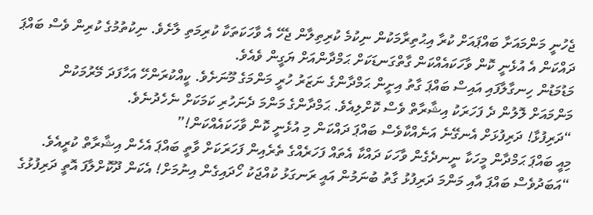ޖެހުނީ މަންމައަށާ ބައްޕައަށް ކުރާ އިޙުތިރާމަކުން ނިކުމެ ކުރިތިލާން ޖެހޭ އެ ވާހަކަތަކާ ކުރިމަތި ލާށެވެ. ނިކުތުމުގެ ކުރިން ވެސް ބައްޕަ ދައްކަން އެ އުޅެނީ ކޮން ވާހަކައެއްކަން ގާތްގަނޑަކަށް ޙަމްދާންއަށް ޔަގީން ވެއެވެ.
މަޑުމަޑުން ހިނގާލާފައި އައިސް ބައްޕަ ގާތު އިށީން ޙަމްދާންގެ ނަޒަރު ހުރީ މަންމަގެ މޫނަށެވެ. ކީއްކުރަންހޭ އަހާފަދަ މޭރުމަކުން މަންމައަށް ލޮލުން ދެ ފަހަރަކު އިޝާރާތް ވެސް ކޮށްލިއެވެ. ޙަމްދާންގެ މަންމަ ދެނަހުރި ކަމަކަށް ނެހެދުނެވެ.
“ދަރިފުޅާ! ދަރިފުޅަށް އެނގޭނެ އަނެއްކާވެސް ބައްޕަ ދައްކަން މި އުޅެނީ ކޮން ވާހަކައެއްކަން!”
މިއީ ބައްޕަ ޙަމްދާން މީހަކާ ނީނދެގެން ވާހަކަ ދައްކާ އެތައް ފަހަރެއްގެ ތެރެއިން ފަހަރަކަށް ވާތީ ބައްޕަ އެހެން އިޝާރާތް ކުރީއެވެ.
“އަބަދުވެސް ބައްޕަ އާއި މަންމަ ދަރިފުޅު ގާތު ބުނަމުން އައީ ރަނގަޅު ކުއްޖަކު ހޯދައިގެން އިނުމަށް! އެކަން ދޫކޮށްލާފަ އޮތީ ދަރިފުޅުގެ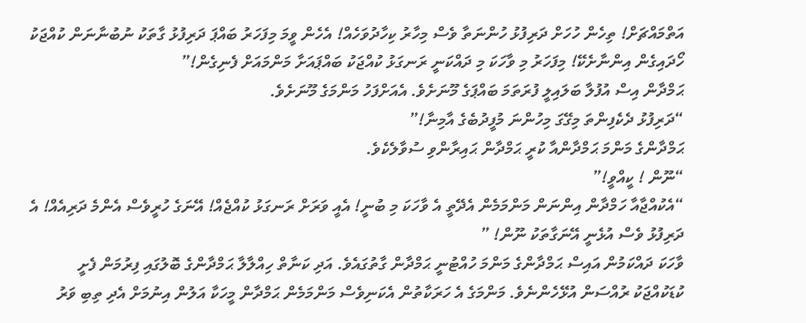އަތްމައްޗަށް! ތިހެން ހުހަށް ދަރިފުޅު ހުންނަތާ ވެސް މިހާރު ކިހާދުވަހެއް! އެހެން ވީމަ މިފަހަރު ބައްޕަ ދަރިފުޅު ގާތަކު ނުބުނާނަން ކުއްޖަކު ހޯދައިގެން އިންނާށެކޭ! މިފަހަރު މި ވާހަކަ މި ދައްކަނީ ރަނގަޅު ކުއްޖަކު ބައްޕައަށާ މަންމައަށް ފެނިގެން!”
ޙަމްދާން އިސް އުފުލާ ބަލައިލީ ފުރަތަމަ ބައްޕަގެ މޫނަށެވެ. އެއަށްފަހު މަންމަގެ މޫނަށެވެ.
“ދަރިފުޅު ދެކެފިންތަ މިގޭގަ މިހުންނަ މުފީދުބެގެ އާމިނާ!”
ޙަމްދާންގެ މަންމަ ޙަމްދާންއާ ކުރީ ޙަމްދާން ޙައިރާންވި ސުވާލެކެވެ.
“ނޫން ! ކީއްވީ!”
“އެކުއްޖާއާ ހަމްދާން އިންނަން މަންމަމެން އެދޭތީ އެ ވާހަކަ މި ބުނީ! އެއީ ވަރަށް ރަނގަޅު ކުއްޖެއް! އޭނަގެ ހުރީވެސް އެންމެ ދަރިއެއް! އެ ދަރިފުޅު ވެސް އުޅެނީ އޭނަގާތަކު ނޫން! ”
ވާހަކަ ދައްކަމުން އައިސް ޙަމްދާންގެ މަންމަ ހުއްޓުނީ ޙަމްދާން ގާތުގައެވެ. އަދި ކަނާތް ހިއްލާލާ ޙަމްދާންގެ ބޮލުގައި ފިރުމަން ފެށީ ކުޑަކުއްޖަކު ރުއްސަން އުޅޭހެންނެވެ. މަންމަގެ އެ ހަރަކާތުން އެކަނިވެސް މަންމަމެން ޙަމްދާން މީހަކާ އަލުން އިނުމަށް އެދި ތިބި ވަރު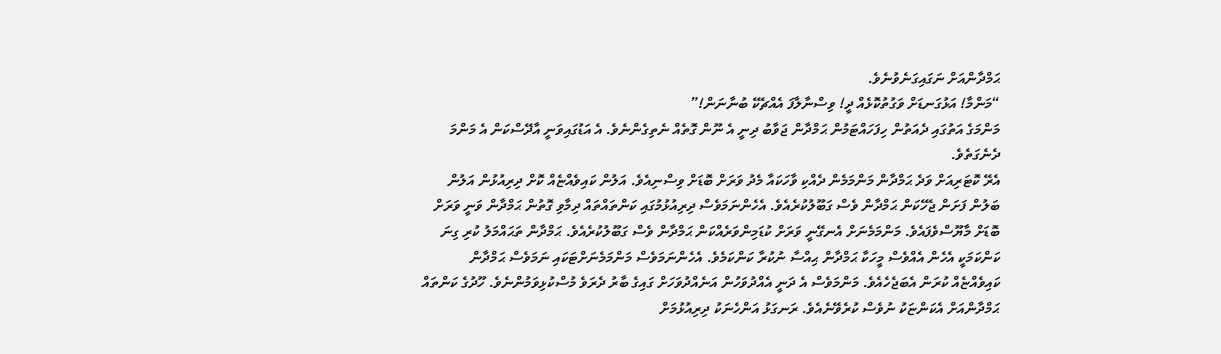ޙަމްދާންއަށް ނަގައިގަނެވުނެވެ.
“މަންމާ! އަޅުގަނޑަށް ވަގުތުކޮޅެއް ދީ! ވިސްނާލާފަ އެއްޗެކޭ ބުނާނަން!”
މަންމަގެ އަތުގައި ދެއަތުން ހިފަހައްޓަމުން ޙަމްދާން ޖަވާބު ދިނީ އެ ނޫން ގޮތެއް ނެތިގެންނެވެ. އެ އަޑުގައިވަނީ އާދޭސްކަން އެ މަންމަ ދެނެގަތެވެ.
އެރޭ ކޮޓަރިއަށް ވަދެ ޙަމްދާން މަންމަމެން ދެއްކި ވާހަކައާ މެދު ވަރަށް ބޮޑަށް ވިސްނިއެވެ. އަލުން ކައިވެއްޏެއް ކޮށް ދިރިއުޅުން އަލުން ބަލުން ފަށަން ޖެހޭކަން ޙަމްދާން ވެސް ގަބޫލުކުރެއެވެ. އެހެންނަމަވެސް ދިރިއުޅުމުގައި ކަންތައްތައް ދިމާވި ގޮތުން ޙަމްދާން ވަނީ ވަރަށް ބޮޑަށް މާޔޫސްވެފައެވެ. މަންމަމެނަށް އެނގޭނީ ވަރަށް ކުޑަމިންވަރެއްކަން ޙަމްދާން ވެސް ގަބޫލުކުރެއެވެ. ޙަމްދާން ތަޙައްމަލު ކުރި ގިނަ ކަންކަމަކީ އެހެން އެއްވެސް މީހަކާ ޙަމްދާން ޙިއްސާ ނުކުރާ ކަންކަމެވެ. އެހެންނަމަވެސް މަންމަމެނަށްޓަކައި ނަމަވެސް ޙަމްދާން ކައިވެއްޏެއް ކުރަން އެބަޖެހެއެވެ. މަންމަވެސް އެ ދަނީ އެއްދުވަހުން އަނެއްދުވަހަށް ގައިގެ ބާރު ދެރަވެ މުސްކުޅިވަމުންނެވެ. ހޫދުގެ ކަންތައް ޙަމްދާންއަށް އެކަންޏަކު ނުވެސް ކުރެވޭނެއެވެ. ރަނގަޅު އަންހެނަކު ދިރިއުޅުމަށް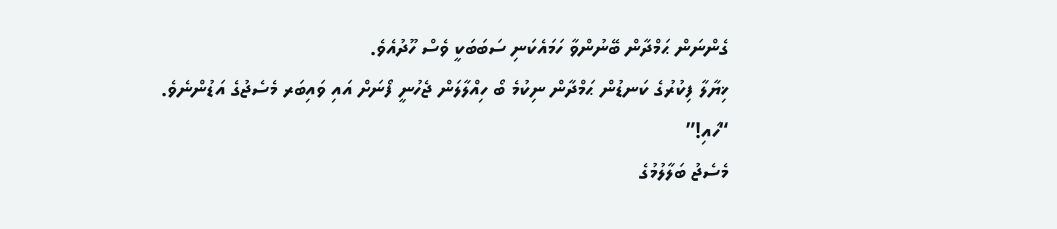ގެންނަން ޙަމްދާން ބޭނުންވާ ހަމައެކަނި ސަބަބަކީ ވެސް ހޫދުއެވެ.
ޚިޔާލާ ފިކުރުގެ ކަނޑުން ޙަމްދާން ނިކުމެ ބޯ ހިއްލާލަން ޖެހުނީ ފޯނަށް އައި ވައިބަރ މެސެޖުގެ އަޑުންނެވެ.
“ހައި!”
މެސެޖު ބަލާލުމުގެ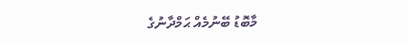މާބޮޑު ބޭނުމެއް ޙަމްދާނުގެ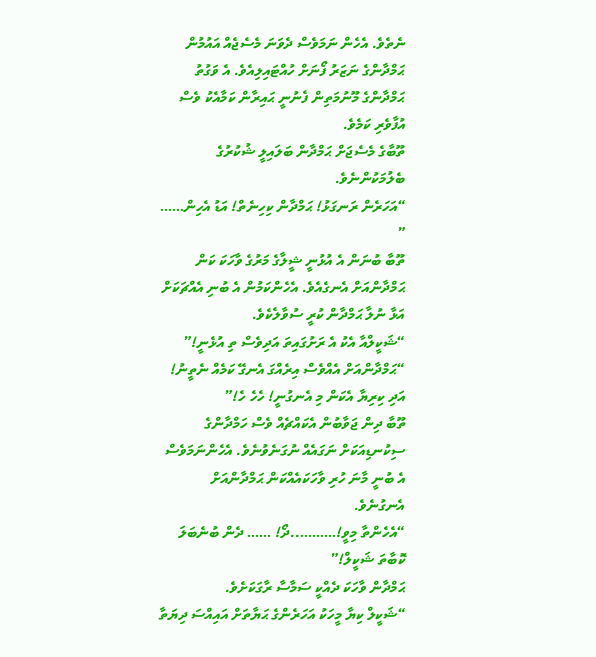ނެތެވެ. އެހެން ނަމަވެސް ދެވަނަ މެސެޖެއް އައުމުން ޙަމްދާންގެ ނަޒަރު ފޯނަށް ހުއްޓައިލިއެވެ. އެ ވަގުތު ޙަމްދާންގެ މޫނުމަތިން ފެނުނީ ޙައިރާން ކަމާއެކު ވެސް އުފާވެރި ކަމެވެ.
ތޫބާގެ މެސެޖަށް ޙަމްދާން ބަލައިލީ ޝުކުރުގެ ބެލުމަކުންނެވެ.
“އަހަރެން ރަނގަޅު! ޙަމްދާން ކިހިނެތް! އަޑު އެހިން…… ”
ތޫބާ ބުނަން އެ އުޅުނީ ޝީލާގެ މަރުގެ ވާހަކަ ކަން ޙަމްދާންއަށް އެނގެއެވެ. އެހެންކަމުން އެ ބުނި އެއްޗަކަށް އަޅާ ނުލާ ޙަމްދާން ކުރީ ސުވާލެކެވެ.
“ޝަކީލްއާ އެކު އެ ރަށުގައިތަ އަދިވެސް ތި އުޅެނީ!”
“ޙަމްދާންއަށް އެއްވެސް އިރެއްގަ އެނގޭ ކަމެއް ނެތީނު! އަދި ކިރިޔާ އެކަން މި އެނގުނީ! ހެހެ ހެ!”
ތޫބާ ދިން ޖަވާބުން އެކައްޗެއް ވެސް ހަމްދާންގެ ސިކުނޑިއަކަށް ނަގައެއް ނުގަނެވުނެވެ. އެހެންނަމަވެސް އެ ބުނީ މާނަ ހުރި ވާހަކައެއްކަން ޙަމްދާންއަށް އެނގުނެވެ.
“އެހެންތާ މިވީ!………..ދޯ! …… ދެން ބުނެބަލަ ކޮބާތަ ޝަކީލް!”
ޙަމްދާން ވާހަކަ ދެއްކީ ސަމާސާ ރާގަކަށެވެ.
“ޝަކީލް ކިޔާ މީހަކު އަހަރެންގެ ޙަޔާތަށް އައިއްސަ ދިޔަތާ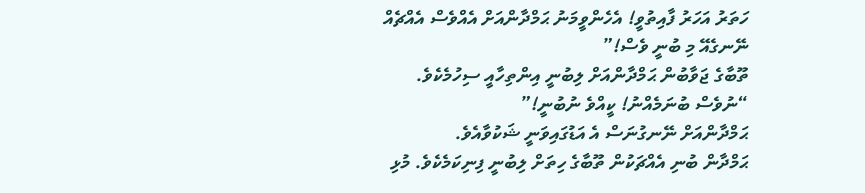ހަތަރު އަހަރު ފާއިތުވީ! އެހެންވީމަނު ޙަމްދާންއަށް އެއްވެސް އެއްޗެއް ނޭނގެއޭ މި ބުނީ ވެސް!”
ތޫބާގެ ޖަވާބުން ޙަމްދާންއަށް ލިބުނީ އިންތިހާއީ ސިހުމެކެވެ.
“ނުވެސް ބުނަމެއްނު! ކީއްވެ ނުބުނީ!”
ޙަމްދާންއަށް ނޭނގުނަސް އެ އަޑުގައިވަނީ ޝަކުވާއެވެ.
ޙަމްދާން ބުނި އެއްޗަކުން ތޫބާގެ ހިތަށް ލިބުނީ ފިނިކަމެކެވެ. މުޅި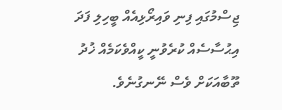ޖިސްމުގައި ފިނި ވައިރޯޅިއެއް ބީހިލި ފަދަ އިޙުސާސެއް ކުރެވުނީ ކީއްވެކަމެއް ޚުދު ތޫބާއަކަށް ވެސް ނޭނގުނެވެ.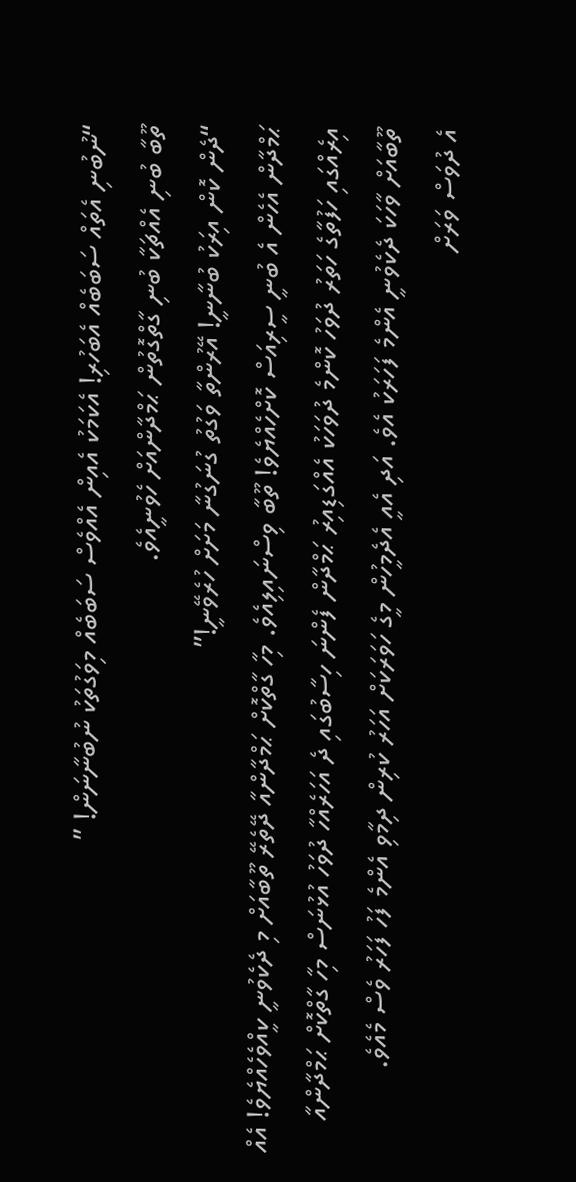“ނުބުނި އެތައް ސަބަބެއް އެބަހުރި! އެކަމަކު އެއިން އެއްވެސް ސަބަބެއް މިވަގުތަކު ނުބުނާނަން! ”
ތޫބާ ބުނި އެއްޗަކާ ބުނި ގާތްގޮތުން ޙަމްދާންއަށް ހެވުނީއެވެ.
“ދެން ކޮން އިރަކު ބުނާނީ! އޭރުންތާ ވަގުތު ގުނަގުނާ މަށަށް ހުރެވޭނީ!”
ޙަމްދާން އެހެން އެ ބުނީ ސީރިއަސް ކޮށްހެއްޔެވެ! ތޫބާ ވިސްނައިލިއެވެ. މިހާ ގާތްކޮށް ޙަމްދާންއާ ދޭތެރޭ ތޫބާއަށް މި ދެކެވުނީ ކީއްވެހެއްޔެވެ! އެއް އިރެއްގައި ހަފުތާގެ ހަތަރު ދުވަހު ކޮންމެ ދުވަހަކު އެއްގަޑިއިރު ޙަމްދާން ފެންނަ ހިސާބުގައި ދެ އަހަރެއްހާ ދުވަހު އުޅުނަސް މިހާ ގާތްކޮށް ޙަމްދާންއާ ތޫބާއަށް ވާހަކަ ދެކެވުނީ އެންމެ ފަހަރަކު އެވެ. އަދި އެއީ އެދެމީހުން މީގެ ހަވަރަކަށް އަހަރު ކުރިން ދިމާވި އެންމެ ފަހު ފަހަރު ވެސް މެއެވެ.
އެ ދުވަސް ވަރަށް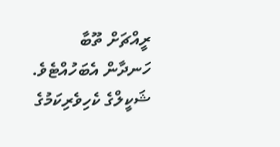ރީއްޗަށް ތޫބާ ހަނދާން އެބަހުއްޓެވެ. ޝަކީލްގެ ކެހިވެރިކަމުގެ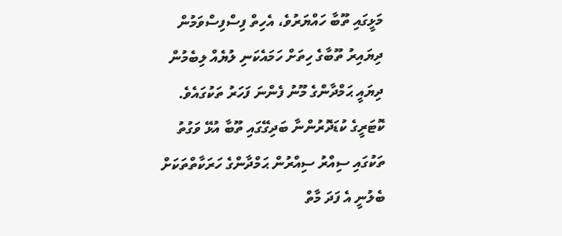މަޅީގައި ތޫބާ ހައްޔަރުވެ، އެހިތް ފިސްފިސްވަމުން ދިޔައިރު ތޫބާގެ ހިތަށް ހަމައެކަނި ލުޔެއް ލިބެމުން ދިޔައީ ޙަމްދާންގެ މޫނު ފެންނަ ފަހަރު ތަކުގައެވެ. ކޮޓަރީގެ ކުޑަދޮރުންނާ ބަދިގޭގައި ތޫބާ އުޅޭ ވަގުތު ތަކުގައި ސިއްރު ސިއްރުން ޙަމްދާންގެ ހަރަކާތްތަކަށް ބެލުނީ އެ ފަދަ މާތް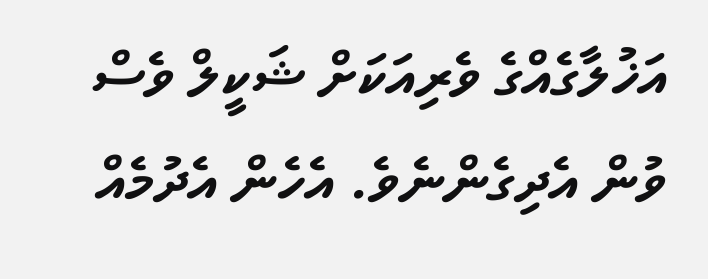އަޚުލާގެއްގެ ވެރިއަކަށް ޝަކީލް ވެސް ވުން އެދިގެންނެވެ. އެހެން އެދުމެއް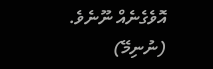އޮވެގެނެއް ނޫނެވެ.
(ނުނިމޭ)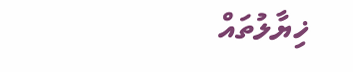ޚިޔާލުތައް